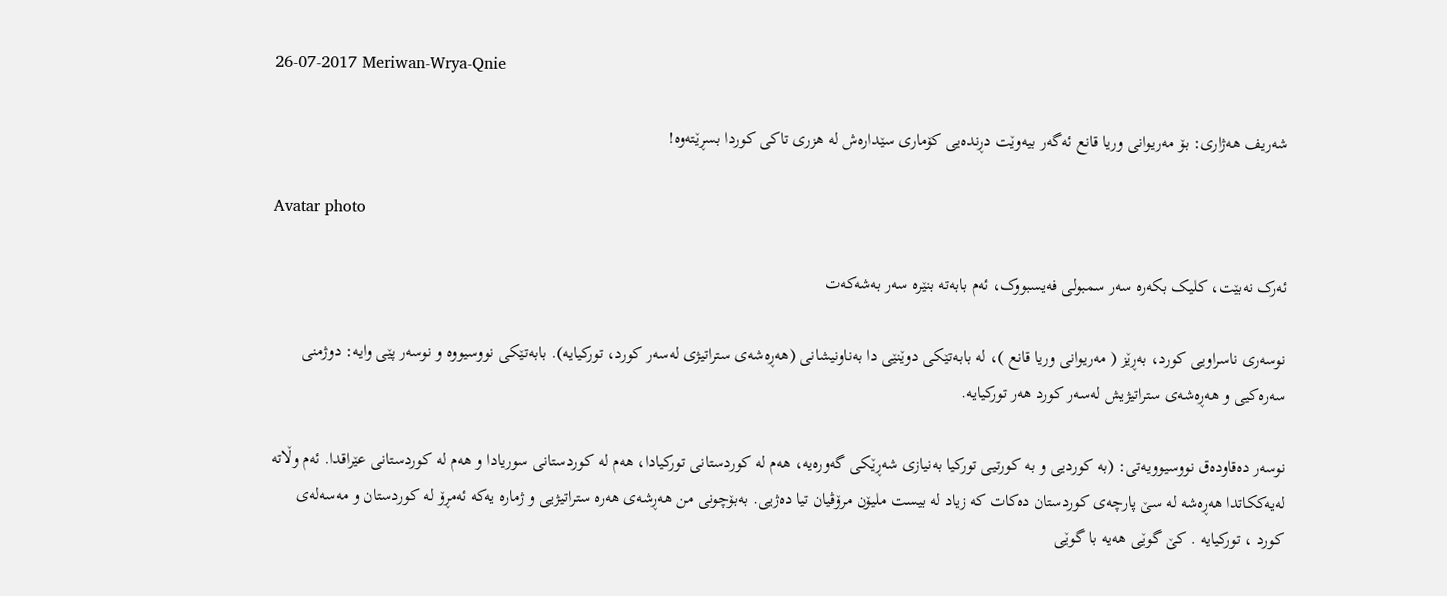26-07-2017 Meriwan-Wrya-Qnie

شه‌ریف هه‌ژاری: بۆ مه‌ریوانی وریا قانع ئه‌گه‌ر بیه‌وێت دڕنده‌یی كۆماری سێداره‌ش له‌ هزری تاكی كوردا بسڕێته‌وه‌!

Avatar photo

ئەرک نەبێت، کلیک بکەرە سەر سمبولی فەیسبووک، ئەم بابەتە بنێرە سەر بەشەکەت

نوسه‌ری ناسراویی كورد، به‌ڕێز ( مه‌ریوانی وریا قانع )، له‌ بابه‌تێكی دوێنێی دا به‌ناونیشانی (هه‌ڕه‌شه‌ی ستراتیژی له‌سه‌ر كورد، توركیایه‌). بابه‌تێكی نووسیووه‌ و نوسه‌ر پێی وایه: دوژمنی سه‌ره‌كیی و هه‌ڕه‌شه‌ی ستراتیژیش له‌سه‌ر كورد هه‌ر توركیایه‌.

نوسه‌ر ده‌قاوده‌ق نووسیوویه‌تی: (بە کوردیی و بە کورتیی تورکیا بەنیازی شەڕێکی گەورەیە، ھەم لە کوردستانی تورکیادا، ھەم لە کوردستانی سوریادا و ھەم لە کوردستانی عێراقدا. ئەم وڵاتە لەیەککاتدا ھەڕەشە لە سێ پارچەی کوردستان دەکات کە زیاد لە بیست ملیۆن مرۆڤیان تیا دەژیی. بەبۆچونی من ھەڕشەی ھەرە ستراتیژیی و ژمارە یەکە ئەمڕۆ لە کوردستان و مەسەلەی کورد ، تورکیایە . کێ گوێی ھەیە با گوێی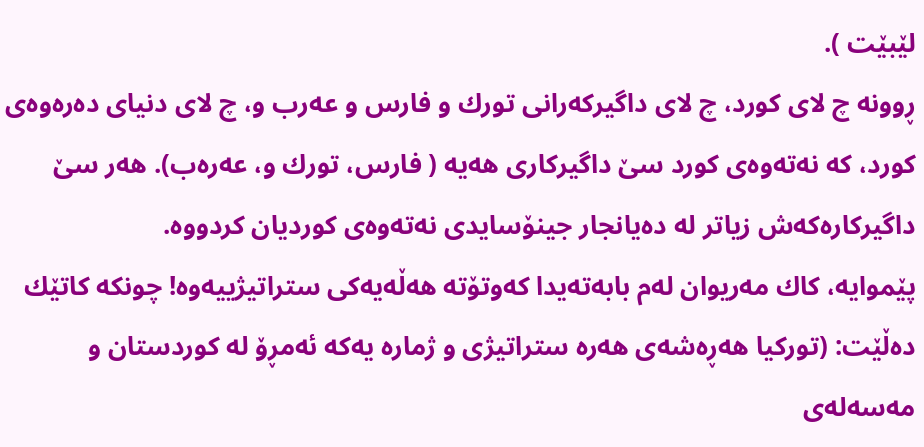لێبێت ).
ڕوونه‌ چ لای كورد، چ لای داگیركه‌رانی تورك و فارس و عه‌رب و، چ لای دنیای ده‌ره‌وه‌ی كورد، كه‌ نه‌ته‌وه‌ی كورد سێ داگیركاری هه‌یه‌ ( فارس، تورك و، عه‌ره‌ب). هه‌ر سێ داگیركاره‌كه‌ش زیاتر له‌ ده‌یانجار جینۆسایدی نه‌ته‌وه‌ی كوردیان كردووه‌.
پێموایه‌، كاك مه‌ریوان له‌م بابه‌ته‌یدا كه‌وتۆته‌ هه‌ڵه‌یه‌كی ستراتیژییه‌وه‌! چونكه‌ كاتێك ده‌ڵێت: (توركیا هه‌ڕه‌شه‌ی هه‌ره‌ ستراتیژی و ژماره‌ یه‌كه‌ ئه‌مڕۆ له‌ كوردستان و مه‌سه‌له‌ی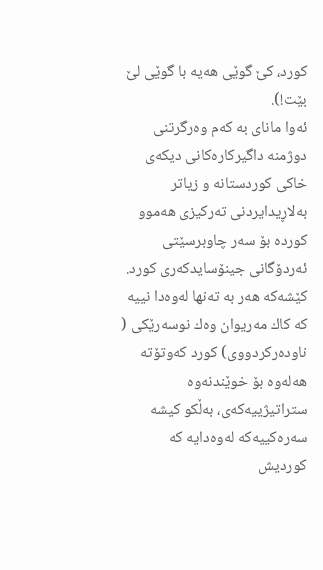كورد، كێ گوێی هه‌یه‌ با گوێی لێ بێت!).
ئه‌وا مانای به‌ كه‌م وه‌رگرتنی دوژمنه‌ داگیركاره‌كانی دیكه‌ی خاكی كوردستانه‌ و زیاتر به‌لاڕیدایردنی ته‌ركیزی هه‌موو كورده‌ بۆ سه‌ر چاوبرسێتی ئه‌ردۆگانی جینۆسایدكه‌ری كورد.
كێشه‌كه‌ هه‌ر به‌ ته‌نها له‌وه‌دا نییه‌ كه‌ كاك مه‌ریوان وه‌ك نوسه‌رێكی ( ناودەركردووی) كورد كه‌وتۆته‌ هه‌له‌وه‌ بۆ خوێندنه‌وه‌ ستراتیژییه‌كه‌ی، به‌ڵكو كیشه‌ سه‌ره‌كییه‌كه‌ له‌وه‌دایه‌ كه‌ كوردیش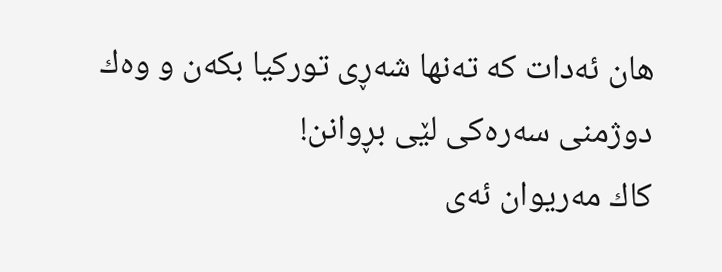هان ئه‌دات كه‌ ته‌نها شه‌ڕی توركیا بكه‌ن و وه‌ك دوژمنی سه‌ره‌كی لێی بڕوانن!
كاك مه‌ریوان ئه‌ی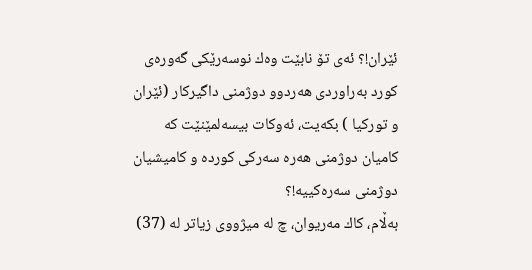ئێران!؟ ئه‌ی تۆ نابێت وه‌ك نوسه‌رێكی گه‌وره‌ی كورد به‌راوردی هه‌ردوو دوژمنی داگیركار (ئێران و توركیا ) بكه‌یت، ئه‌وكات بیسه‌لمێنێت كه‌ كامیان دوژمنی هه‌ره‌ سه‌ركی كورده‌ و كامیشیان دوژمنی سه‌ره‌كییه‌!؟
به‌ڵام، كاك مه‌ریوان، چ له‌ میژووی زیاتر له‌ (37)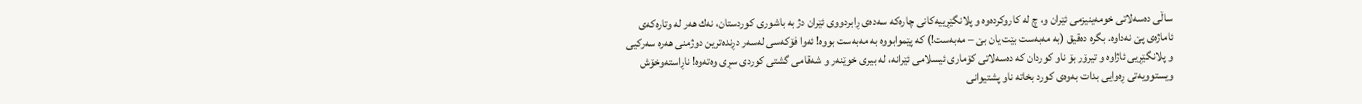ساڵی ده‌سه‌لاتی خومه‌ینیزمی ئێران و، چ له‌ كاروكرده‌وه‌ و پلانگێڕییه‌كانی چاره‌كه‌ سه‌ده‌ی ڕابردووی ئێران دژ به‌ باشوری كوردستان، نه‌ك هه‌ر له‌ وتاره‌كه‌ی ئاماژه‌ی پێ نه‌داوه‌. بگره‌ ده‌قیق (به‌ مه‌به‌ست بێت یان بێ – مه‌به‌ست!) كه‌ پێموابووه‌ به‌ مه‌به‌ست بووه‌! ئه‌وا فۆكه‌سی له‌سه‌ر دڕنده‌ترین دوژمنی هه‌ره‌ سه‌ركیی و پلانگێڕیی ئاژاوه‌ و تیرۆر بۆ ناو كوردان كه‌ ده‌سه‌لاتی كۆماری ئیسلامی ئێرانه‌، له‌ بیری خوێنه‌ر و شه‌قامی گشتی كوردی سڕی وه‌ته‌وه‌! ناڕاسته‌وخۆش ویستوویه‌تی ڕه‌وایی بدات به‌وه‌ی كورد بخاته‌ ناو پشتیوانی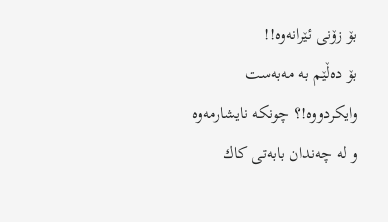بۆ زۆنی ئێرانه‌وه‌!!
بۆ ده‌ڵێم به‌ مه‌به‌ست وایكردووه‌!؟ چونكه‌ نایشارمه‌وه‌ و له‌ چه‌ندان بابه‌تی كاك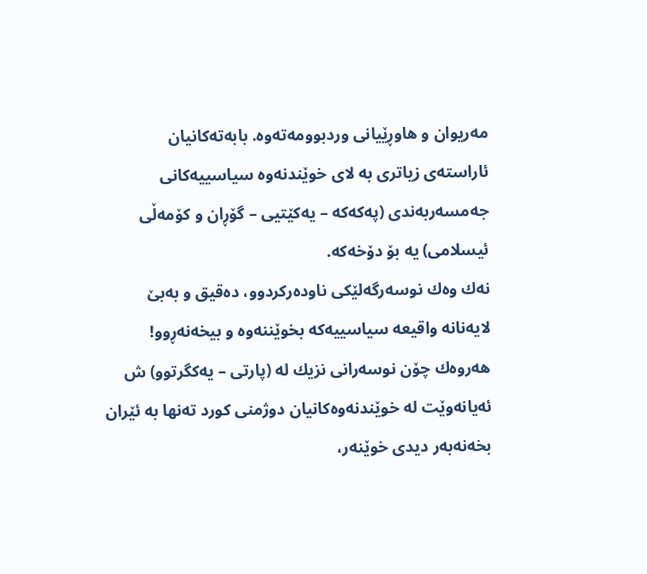مه‌ریوان و هاوڕێیانی وردبوومه‌ته‌وه‌. بابه‌ته‌كانیان ئاراسته‌ی زیاتری به‌ لای خوێندنه‌وه‌ سیاسییه‌كانی جه‌مسه‌ربه‌ندی (په‌كه‌كه‌ – یه‌كێتیی – گۆڕان و كۆمه‌ڵی ئیسلامی) یه‌ بۆ دۆخه‌كه‌.
نه‌ك وه‌ك نوسه‌رگه‌لێكی ناوده‌ركردوو، ده‌قیق و به‌بێ لایه‌نانه‌ واقیعه‌ سیاسییه‌كه‌ بخوێننه‌وه‌ و بیخه‌نه‌ڕوو! هه‌روه‌ك چۆن نوسه‌رانی نزیك له‌ (پارتی – یه‌كگرتوو) ش ئه‌یانه‌وێت له‌ خوێندنه‌وه‌كانیان دوژمنی كورد ته‌نها به‌ ئێران بخه‌نه‌به‌ر دیدی خوێنه‌ر،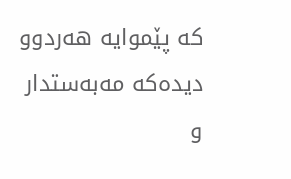كه‌ پێموایه‌ هه‌ردوو دیده‌كه‌ مه‌به‌ستدار و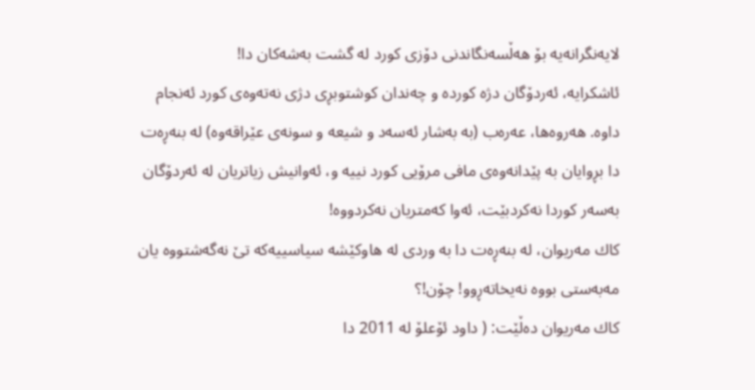لایه‌نگرانه‌یه‌ بۆ هه‌ڵسه‌نگاندنی دۆزی كورد له‌ گشت به‌شه‌كان دا!
ئاشكرایه‌، ئه‌ردۆگان دژه‌ كورده‌ و چه‌ندان كوشتوبڕی دژی نه‌ته‌وه‌ی كورد ئه‌نجام داوه‌. هه‌روه‌ها، عه‌ره‌ب (به‌ به‌شار ئه‌سه‌د و شیعه‌ و سونه‌ی عێراقه‌وه‌) له‌ بنه‌ڕه‌ت دا بڕوایان به‌ پێدانه‌وه‌ی مافی مرۆیی كورد نییه‌ و، ئه‌وانیش زیاتریان له‌ ئه‌ردۆگان به‌سه‌ر كوردا نه‌كردبێت، ئه‌وا كه‌متریان نه‌كردووه‌!
كاك مه‌ریوان، له‌ بنه‌ڕه‌ت دا به‌ وردی له‌ هاوكێشه‌ سیاسییه‌كه‌ تێ نه‌گه‌شتووه‌ یان مه‌به‌ستی بووه‌ نه‌یخاته‌ڕوو! چۆن!؟
كاك مه‌ریوان ده‌ڵێت: ( داود ئۆعلۆ لە 2011 دا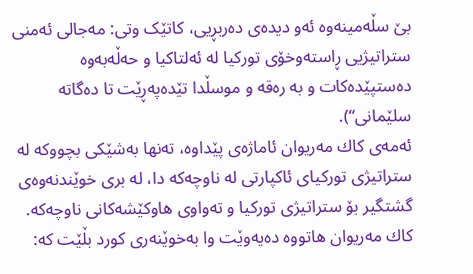بێ سڵەمینەوە ئه‌و دیده‌ی دەربڕیی، کاتێک وتی: مەجالی ئەمنی ستراتیژیی ڕاستەوخۆی تورکیا لە ئەلتاکیا و حەڵەبەوە دەستپێدەکات و بە رەقە و موسڵدا تێدەپەڕێت تا دەگاتە سلێمانی“).
ئه‌مه‌ی كاك مه‌ریوان ئاماژه‌ی پێداوه‌، ته‌نها به‌شێكی بچووكه‌ له‌ ستراتیژی توركیای ئاكپارتی له‌ ناوچه‌كه دا‌، له‌ بری خوێندنه‌وه‌ی گشتگیر بۆ ستراتیژی توركیا و ته‌واوی هاوكێشه‌كانی ناوچه‌كه‌.
كاك مه‌ریوان هاتووه‌ ده‌یه‌وێت وا به‌خوێنه‌ری كورد بڵێت كه‌: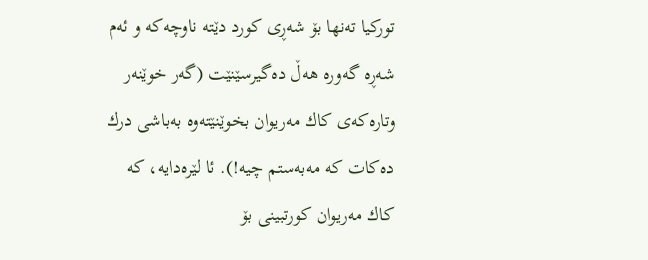توركیا ته‌نها بۆ شه‌ڕی كورد دێته‌ ناوچه‌كه‌ و ئه‌م شه‌ڕه‌ گه‌وره‌ هه‌ڵ ده‌گیرسێنێت (گه‌ر خوێنه‌ر وتاره‌كه‌ی كاك مه‌ریوان بخوێنێته‌وه‌ به‌باشی درك ده‌كات كه‌ مه‌به‌ستم چیه‌!). ئا لێره‌دایه‌، كه‌ كاك مه‌ریوان كورتبینی بۆ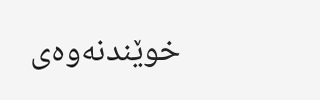خوێندنه‌وه‌ی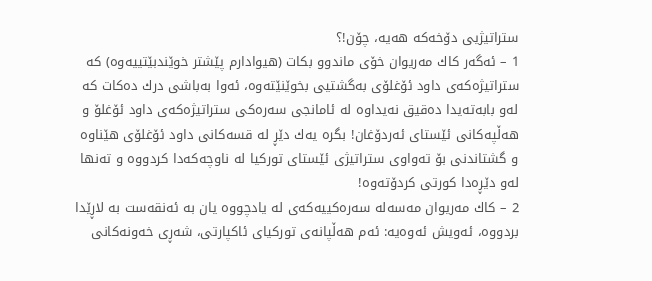ستراتیژیی دۆخه‌كه‌ هه‌یه‌، چۆن!؟
1 – ئه‌گه‌ر كاك مه‌ریوان خۆی ماندوو بكات (هیوادارم پێشتر خوێندبێتییه‌وه‌) كه‌ ستراتیژه‌كه‌ی داود ئۆغلۆی به‌گشتیی بخوێنێته‌وه‌، ئه‌وا به‌باشی درك ده‌كات كه‌ له‌و بابه‌ته‌یدا ده‌قیق نه‌یداوه‌ له‌ ئامانجی سه‌ره‌كی ستراتیژه‌كه‌ی داود ئۆغلۆ و هه‌ڵپه‌كانی ئێستای ئه‌ردۆغان! بگره‌ یه‌ك دێڕ له‌ قسه‌كانی داود ئۆغلۆی هێناوه‌ و ‌گشتاندنی بۆ ته‌واوی ستراتیژی ئێستای توركیا له‌ ناوچه‌كه‌دا كردووه‌ و ته‌نها له‌و دێڕه‌دا كورتی كردۆته‌وه‌!
2 – كاك مه‌ریوان مه‌سه‌له‌ سه‌ره‌كییه‌كه‌ی له‌ یادچووه‌ یان به‌ ئه‌نقه‌ست به‌ لاڕێدا بردووه‌، ئه‌ویش ئه‌وه‌یه‌: ئه‌م هه‌ڵپانه‌ی توركیای ئاكپارتی، شه‌ڕی خه‌ونه‌كانی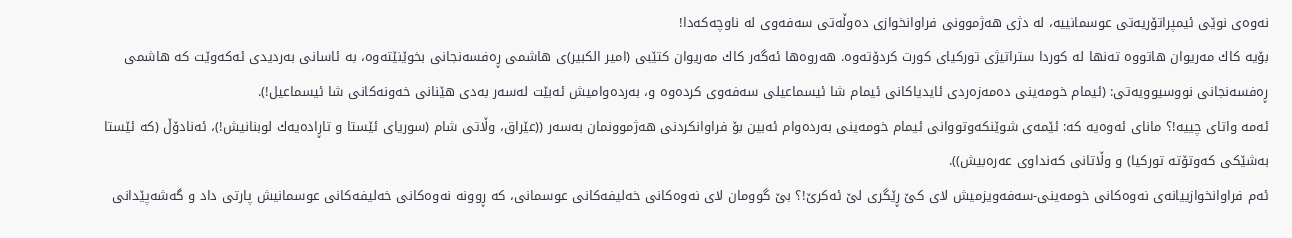نه‌وه‌ی نوێی ئیمپراتۆریه‌تی عوسمانییه‌، له‌ دژی هه‌ژموونی فراوانخوازی ده‌وڵه‌تی سه‌فه‌وی له‌ ناوچه‌كه‌دا!
بۆیه‌ كاك مه‌ریوان هاتووه‌ ته‌نها له‌ كوردا ستراتیژی توركیای كورت كردۆته‌وه‌. هه‌روه‌ها ئه‌گه‌ر كاك مه‌ریوان كتێبی (امیر الكبیر)ی هاشمی ڕه‌فسه‌نجانی بخوێنێته‌وه‌، به‌ ئاسانی به‌ردیدی ئه‌كه‌وێت كه‌ هاشمی ڕه‌فسه‌نجانی نووسیوویه‌تی: (ئیمام خومه‌ینی ده‌مه‌زه‌ردی ئایدیاكانی ئیمام شا ئیسماعیلی سه‌فه‌وی كرده‌وه‌ و، به‌رده‌وامیش ئه‌بێت له‌سه‌ر به‌دی هێنانی خه‌ونه‌كانی شا ئیسماعیل!).
ئه‌مه‌ واتای چییه‌!؟ مانای ئه‌وه‌یه‌ كه‌: ئێمه‌ی شوێنكه‌وتووانی ئیمام خومه‌ینی به‌رده‌وام ئه‌بین بۆ فراوانكردنی هه‌ژموونمان به‌سه‌ر ((عێراق، وڵاتی شام (سوریای ئێستا و تاڕاده‌یه‌ك لوبنانیش!)، ئه‌نادۆڵ (كه‌ ئێستا به‌شێكی كه‌وتۆته‌ توركیا) و وڵاتانی كه‌نداوی عه‌ره‌بیش)).
ئه‌م فراوانخوازییانه‌ی نه‌وه‌كانی خومه‌ینی-سه‌فه‌ویزمیش لای كێ ڕێگری لێ ئه‌كرێ!؟ بێ گوومان لای نه‌وه‌كانی خه‌لیفه‌كانی عوسمانی، كه‌ ڕوونه‌ نه‌وه‌كانی خه‌لیفه‌كانی عوسمانیش پارتی داد و گه‌شه‌پێدانی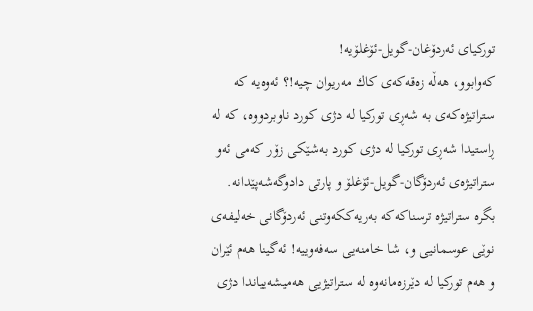توركیای ئه‌ردۆغان-گویل-ئۆغلۆیه‌!
كه‌وابوو، هه‌ڵه‌ زه‌قه‌كه‌ی كاك مه‌ریوان چیه‌!؟ ئه‌وه‌یه‌ كه‌ ستراتیژه‌كه‌ی به‌ شه‌ڕی توركیا له‌ دژی كورد ناوبردووه‌، كه‌ له‌ ڕاستیدا شه‌ڕی توركیا له‌ دژی كورد به‌شێكی زۆر كه‌می ئه‌و ستراتیژه‌ی ئه‌ردۆگان-گویل-ئۆغلۆ و پارتی دادوگه‌شه‌پێدانه‌. بگره‌ ستراتیژه‌ ترسناكه‌كه‌ به‌ریه‌ككه‌وتنی ئه‌ردۆگانی خه‌لیفه‌ی نوێی عوسمانیی و، شا خامنه‌یی سه‌فه‌وییه‌! ئه‌گینا هه‌م ئێران و هه‌م توركیا له‌ دێرزه‌مانه‌وه‌ له‌ ستراتیژیی هه‌میشه‌ییاندا دژی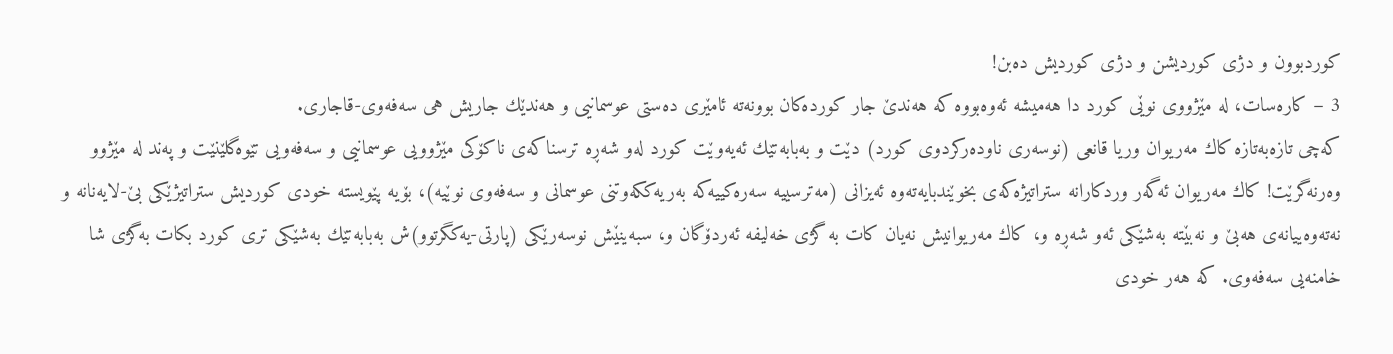كوردبوون و دژی كوردیشن و دژی كوردیش ده‌بن!
3 – كاره‌سات، له‌ مێژووی نوێی كورد دا هه‌میشه‌ ئه‌وه‌بووه‌ كه‌ هه‌ندێ جار كورده‌كان بوونه‌ته ئامێری ده‌ستی عوسمانیی و هه‌ندێك جاریش هی سه‌فه‌وی-قاجاری.
كه‌چی تازه‌به‌تازه‌ كاك مه‌ریوان وریا قانعی (نوسه‌ری ناوده‌ركردوی كورد) دێت و به‌بابه‌تێك ئه‌یه‌وێت كورد له‌و شه‌ڕه‌ ترسناكه‌ی ناكۆكی مێژوویی عوسمانیی و سه‌فه‌ویی تێوه‌گلێنێت و په‌ند له‌ مێژوو وه‌رنه‌گرێت! كاك مه‌ریوان ئه‌گه‌ر وردكارانه‌ ستراتیژه‌كه‌ی بخوێندبایه‌ته‌وه‌ ئه‌یزانی (مه‌ترسییه‌ سه‌ره‌كییه‌كه‌ به‌ریه‌ككه‌وتنی عوسمانی و سه‌فه‌وی نوێیه‌)، بۆیه‌ پێویسته‌ خودی كوردیش ستراتیژێكی بێ-لایه‌نانه‌ و نه‌ته‌وه‌ییانه‌ی هه‌بێ و نه‌بێته‌ به‌شێكی ئه‌و شه‌ڕه‌ و، كاك مه‌ریوانیش نه‌یان كات به‌ گژی خه‌لیفه‌ ئه‌ردۆگان و، سبه‌ینێش نوسه‌رێكی (پارتی-یه‌كگرتوو)ش به‌بابه‌تێك به‌شێكی تری كورد بكات به‌گژی شا خامنه‌یی سه‌فه‌وی. كه‌ هه‌ر خودی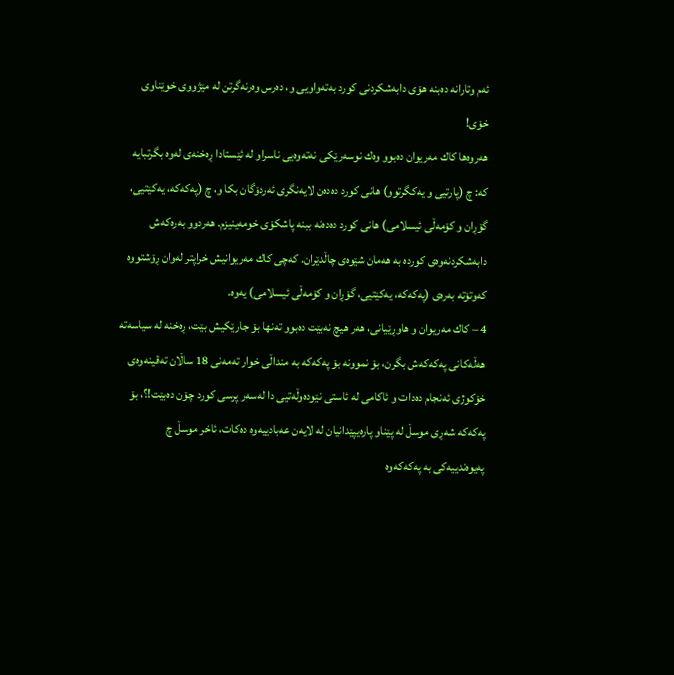ئه‌م وتارانه‌ ده‌بنه‌ هۆی دابه‌شكردنی كورد به‌ته‌واویی و، ده‌رس وه‌رنه‌گرتن له‌ مێژووی خوێناوی خۆی!
هه‌روه‌ها كاك مه‌ریوان ده‌بوو وه‌ك نوسه‌رێكی نه‌ته‌وه‌یی ناسراو له‌ ئێستادا ڕه‌خنه‌ی له‌وه‌ بگرتبایه‌ كه‌: چ (پارتیی و یه‌كگرتوو) هانی كورد ده‌ده‌ن لایه‌نگری ئه‌ردۆگان بكا و، چ (په‌كه‌كه‌، یه‌كێتیی، گۆڕان و كۆمه‌ڵی ئیسلامی) هانی كورد ده‌ده‌نه‌ ببنه‌ پاشكۆی خومه‌ینیزم. هه‌ردوو به‌ره‌كه‌ش‌ دابه‌شكردنه‌وه‌ی كورده‌ به‌ هه‌مان شێوه‌ی چاڵدێران. كه‌چی كاك مه‌ریوانیش خراپتر له‌وان ڕۆشتووه‌ كه‌وتۆته‌ به‌ره‌ی (په‌كه‌كه‌، یه‌كێتیی، گۆڕان و كۆمه‌ڵی ئیسلامی) یه‌وه‌.
4 – كاك مه‌ریوان و هاوڕێیانی، هه‌ر هیچ نه‌بێت ده‌بوو ته‌نها بۆ جارێكیش بێت، ڕه‌خنه‌ له‌ سیاسه‌ته‌ هه‌ڵه‌كانی په‌كه‌كه‌ش بگرن، بۆ نموونه‌ بۆ په‌كه‌كه‌ به‌ منداڵی خوار ته‌مه‌نی 18 ساڵان ته‌قینه‌وه‌ی خۆكوژی ئه‌نجام ده‌دات و ئاكامی له‌ ئاستی نێوده‌وڵه‌تیی دا له‌سه‌ر پرسی كورد چۆن ده‌بێت!؟، بۆ په‌كه‌كه‌ شه‌ڕی موسڵ له‌ پێناو پاره‌یپێدانیان له‌ لایه‌ن عه‌بادییه‌وه‌ ده‌كات، ئاخر موسڵ چ په‌یوه‌ندییه‌كی به‌ په‌كه‌كه‌وه‌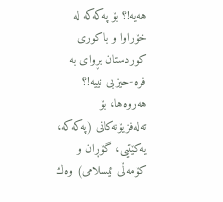هه‌یه‌!؟ بۆ په‌كه‌كه‌ له‌ خۆراوا و باكوری كوردستان بڕوای به‌ فره‌-حیزبی نییه‌!؟ هه‌روه‌ها، بۆ ته‌له‌فزیۆنه‌كانی (په‌كه‌كه‌، یه‌كێتیی، گۆڕان و كۆمه‌ڵی ئیسلامی) وه‌ك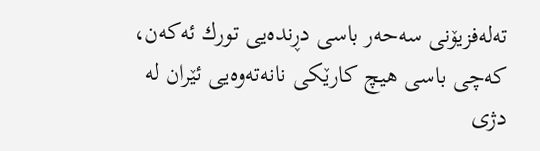ته‌له‌فزیۆنی سه‌حه‌ر باسی دڕنده‌یی تورك ئه‌كه‌ن، كه‌چی باسی هیچ كارێكی نانه‌ته‌وه‌یی ئێران له‌ دژی‌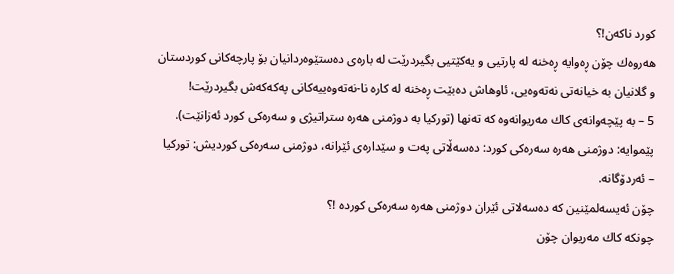كورد ناكه‌ن!؟
هه‌روه‌ك چۆن ڕه‌وایه‌ ڕه‌خنه‌ له‌ پارتیی و یه‌كێتیی بگیردرێت له‌ باره‌ی ده‌ستێوه‌ردانیان بۆ پارچه‌كانی كوردستان و گلانیان به‌ خیانه‌تی نه‌ته‌وه‌یی، ئاوهاش ده‌بێت ڕه‌خنه‌ له‌ كاره‌ نا-نه‌ته‌وه‌ییه‌كانی په‌كه‌كه‌ش بگیردرێت!
5 – به‌ پێچه‌وانه‌ی كاك مه‌ریوانه‌وه‌ كه‌ ته‌نها (توركیا به‌ دوژمنی هه‌ره‌ ستراتیژی و سه‌ره‌كی كورد ئه‌زانێت). پێموایه‌: دوژمنی هه‌ره‌ سه‌ره‌كی كورد: ده‌سه‌ڵاتی په‌ت و سێداره‌ی ئێرانه‌، دوژمنی سه‌ره‌كی كوردیش: توركیا – ئه‌ردۆگانه‌.
چۆن ئه‌یسه‌لمێنین كه‌ ده‌سه‌لاتی ئێران دوژمنی هه‌ره‌ سه‌ره‌كی كورده ‌!؟
چونكه‌ كاك مه‌ریوان چۆن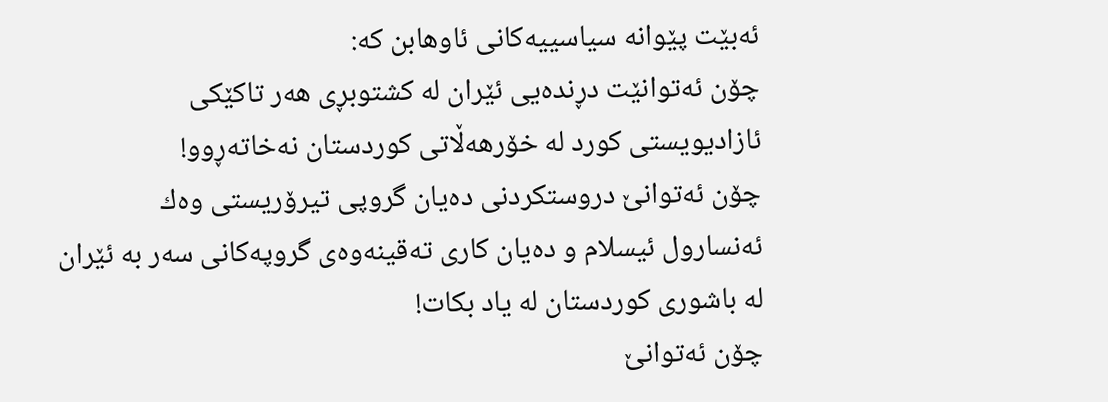ئه‌بێت پێوانه‌ سیاسییه‌كانی ئاوهابن كه‌:
چۆن ئه‌توانێت دڕنده‌یی ئێران له‌ كشتوبڕی هه‌ر تاكێكی ئازادیویستی كورد له‌ خۆرهه‌ڵاتی كوردستان نه‌خاته‌ڕوو!
چۆن ئه‌توانێ دروستكردنی ده‌یان گروپی تیرۆریستی وه‌ك ئه‌نسارول ئیسلام و ده‌یان كاری ته‌قینه‌وه‌ی گروپه‌كانی سه‌ر به‌ ئێران‌ له‌ باشوری كوردستان له‌ یاد بكات!
چۆن ئه‌توانێ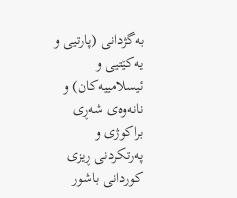به‌گژدانی (پارتیی و یه‌كێتیی و ئیسلامییه‌كان) و نانه‌وه‌ی شه‌ڕی براكوژی و په‌رتكردنی ڕیزی كوردانی باشور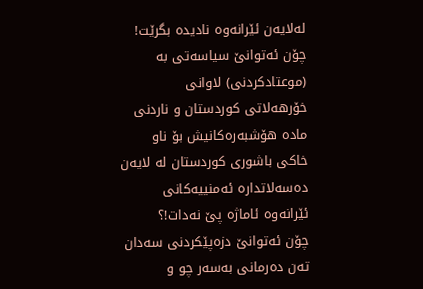له‌لایه‌ن ئێرانه‌وه‌ نادیده‌ بگرێت!
چۆن ئه‌توانێ سیاسه‌تی به‌ (موعتادكردنی) لاوانی خۆرهه‌لاتی كوردستان و ناردنی ماده‌ هۆشبه‌ره‌كانیش بۆ ناو خاكی باشوری كوردستان له‌ لایه‌ن ده‌سه‌لاتداره‌ ئه‌منییه‌كانی ئێرانه‌وه‌ ئاماژه‌ پێ نه‌دات!؟
چۆن ئه‌توانێ دزه‌پێكردنی سه‌دان ته‌ن ده‌رمانی به‌سه‌ر چو و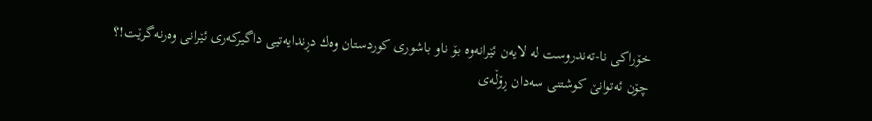خۆراكی نا-ته‌ندروست له‌ لایه‌ن ئێرانه‌وه‌ بۆ ناو باشوری كوردستان وه‌ك دڕندایه‌تیی داگیركه‌ری ئێرانی وه‌رنه‌گرێت!؟
چۆن ئه‌توانێ كوشتنی سه‌دان ڕۆڵه‌ی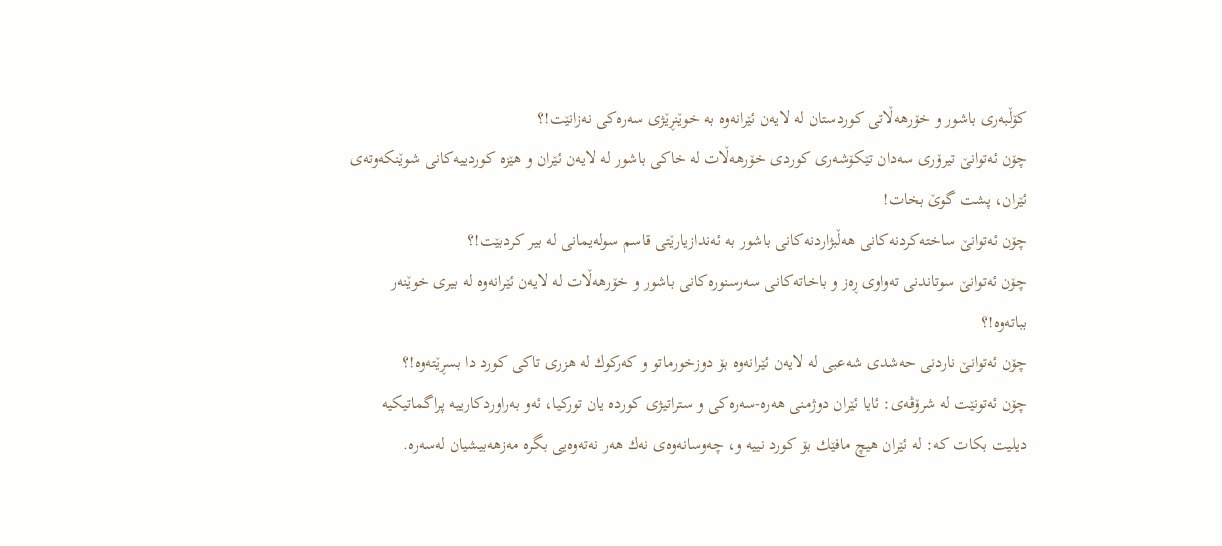كۆڵبه‌ری باشور و خۆرهه‌ڵاتی كوردستان له‌ لایه‌ن ئێرانه‌وه‌ به‌ خوێنڕێژی سه‌ره‌كی نه‌زانێت!؟
چۆن ئه‌توانێ تیرۆری سه‌دان تێكۆشه‌ری كوردی خۆرهه‌ڵات له‌ خاكی باشور له‌ لایه‌ن ئێران و هێزه‌ كوردییه‌كانی شوێنكه‌وته‌ی ئێران،‌ پشت گوێ بخات!
چۆن ئه‌توانێ ساخته‌كردنه‌كانی هه‌ڵبژاردنه‌كانی باشور به‌ ئه‌ندازیارێتی قاسم سوله‌یمانی له‌ بیر كردبێت!؟
چۆن ئه‌توانێ سوتاندنی ته‌واوی ڕه‌ز و باخاته‌كانی سه‌رسنوره‌كانی باشور و خۆرهه‌ڵات له‌ لایه‌ن ئێرانه‌وه‌ له‌ بیری خوێنه‌ر بباته‌وه‌!؟
چۆن ئه‌توانێ ناردنی حه‌شدی شه‌عبی له‌ لایه‌ن ئێرانه‌وه‌ بۆ دوزخورماتو و كه‌ركوك له‌ هزری تاكی كورد دا بسڕێته‌وه‌!؟
چۆن ئه‌تونێت له‌ شرۆڤه‌ی: ئایا ئێران دوژمنی هه‌ره‌-سه‌ره‌كی و ستراتیژی كورده‌ یان توركیا، ئه‌و به‌راوردكارییه‌ پراگماتیكیه‌ دیلیت بكات كه: له‌ ئێران هیچ مافێك بۆ كورد نییه‌ و، چه‌وسانه‌وه‌ی نه‌ك هه‌ر نه‌ته‌وه‌یی بگره‌ مه‌زهه‌بیشیان له‌سه‌ره‌.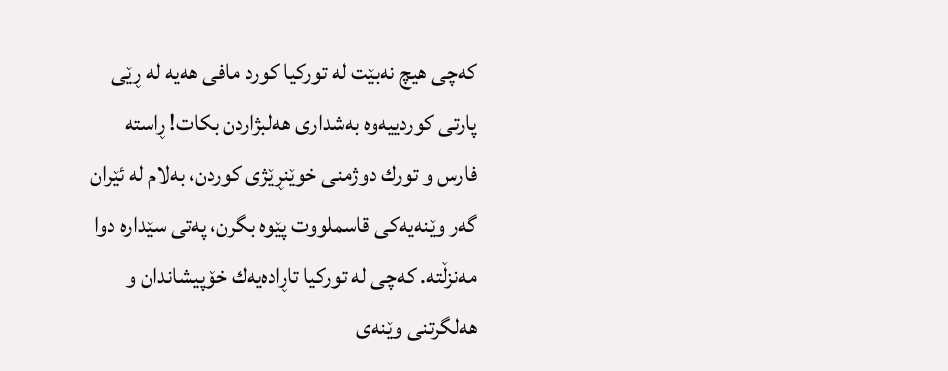كه‌چی هیچ نه‌بێت له‌ توركیا كورد مافی هه‌یه‌ له‌ ڕێی پارتی كوردییه‌وه‌ به‌شداری هه‌لبژاردن بكات! ڕاسته‌ فارس و تورك دوژمنی خوێنڕێژی كوردن، به‌لام له‌ ئێران گه‌ر وێنه‌یه‌كی قاسملووت پێوه‌ بگرن، په‌تی سێداره‌ دوا مه‌نزڵته. كه‌چی له‌ توركیا تاڕاده‌یه‌ك خۆپیشاندان و هه‌لگرتنی وێنه‌ی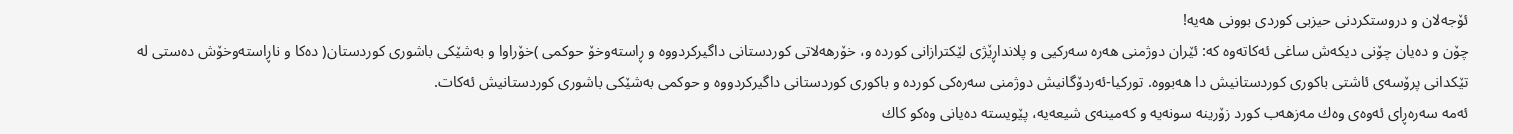ئۆجه‌لان و دروستكردنی حیزبی كوردی بوونی هه‌یه‌!
چۆن و ده‌یان چۆنی دیكه‌ش ساغی ئه‌كاته‌وه‌ كه‌: ئێران دوژمنی هه‌ره‌ سه‌ركیی و پلانداڕێژی لێكترازانی كورده‌ و، خۆرهه‌لاتی كوردستانی داگیركردووه‌ و ڕاسته‌وخۆ حوكمی )خۆراوا و به‌شێكی باشوری كوردستان( ده‌كا و ناڕاسته‌وخۆش ده‌ستی له‌ تێكدانی پرۆسه‌ی ئاشتی باكوری كوردستانیش دا هه‌بووه‌. توركیا-ئه‌ردۆگانیش دوژمنی سه‌ره‌كی كورده‌ و باكوری كوردستانی داگیركردووه‌ و حوكمی به‌شێكی باشوری كوردستانیش ئه‌كات.
ئه‌مه‌ سه‌ره‌ڕای ئه‌وه‌ی وه‌ك مه‌زهه‌ب كورد زۆرینه‌ سونه‌یه‌ و كه‌مینه‌ی شیعه‌یه‌، پێویسته‌ ده‌یانی وه‌كو كاك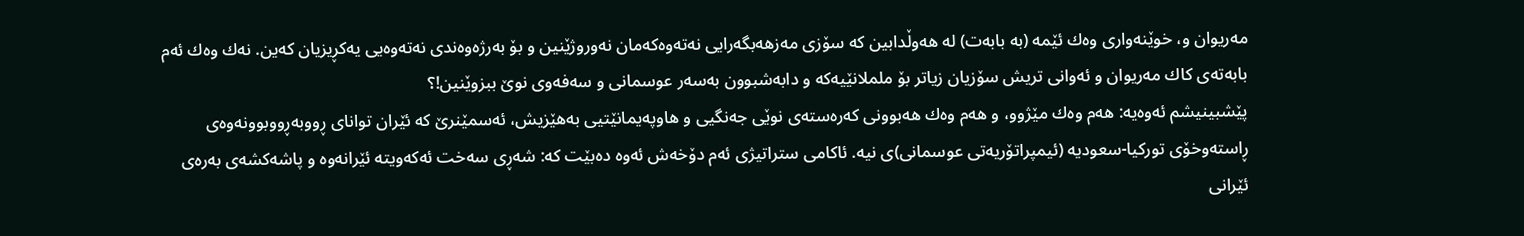مه‌ریوان و، خوێنه‌واری وه‌ك ئێمه (به‌ بابه‌ت) له‌ هه‌وڵدابین كه‌ سۆزی مه‌زهه‌بگه‌رایی نه‌ته‌وه‌كه‌مان نه‌وروژێنین و بۆ به‌رژه‌وه‌ندی نه‌ته‌وه‌یی یه‌كڕیزیان كه‌ین. نه‌ك وه‌ك ئه‌م بابه‌ته‌ی كاك مه‌ریوان و ئه‌وانی تریش سۆزیان زیاتر بۆ ململانێیه‌كه‌ و دابه‌شبوون به‌سه‌ر عوسمانی و سه‌فه‌وی نوێ ببزوێنین!؟
پێشبینیشم ئه‌وه‌یه‌: هه‌م وه‌ك مێژوو، و هه‌م وه‌ك هه‌بوونی كه‌ره‌سته‌ی نوێی جه‌نگیی و هاوپه‌یمانێتیی به‌هێزیش، ئه‌سمێنرێ كه‌ ئێران توانای ڕووبه‌ڕووبوونه‌وه‌ی ڕاسته‌وخۆی توركیا-سعودیه‌ (ئیمپراتۆریه‌تی عوسمانی)ی نیه‌. ئاكامی ستراتیژی ئه‌م دۆخه‌ش ئه‌وه‌ ده‌بێت كه‌: شه‌ڕی سه‌خت ئه‌كه‌ویته‌ ئێرانه‌وه‌ و پاشه‌كشه‌ی به‌ره‌ی ئێرانی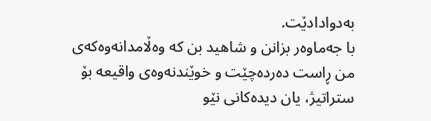به‌دوادادێت.
با جه‌ماوه‌ر بزانن و شاهید بن كه‌ وه‌ڵامدانه‌وه‌كه‌ی من ڕاست ده‌رده‌چێت و خوێندنه‌وه‌ی واقیعه‌ بۆ ستراتیژ، یان دیده‌كانی نێو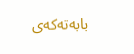بابه‌ته‌كه‌ی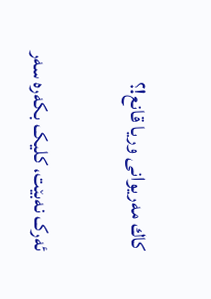كاك مه‌ریوانی وریا قانع!؟

ئەرک نەبێت، کلیک بکەرە سەر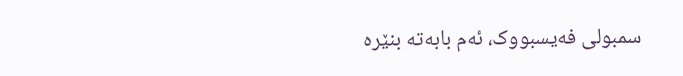سمبولی فەیسبووک، ئەم بابەتە بنێرە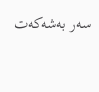سەر بەشەکەت